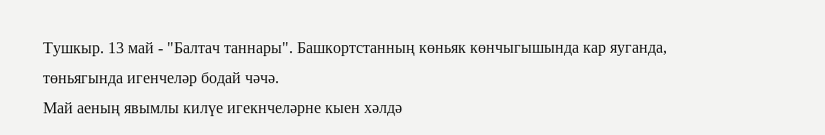Тушкыр. 13 май - "Балтач таннары". Башкортстанның көньяк көнчыгышында кар яуганда, төньягында игенчеләр бодай чәчә.
Май аеның явымлы килүе игекнчеләрне кыен хәлдә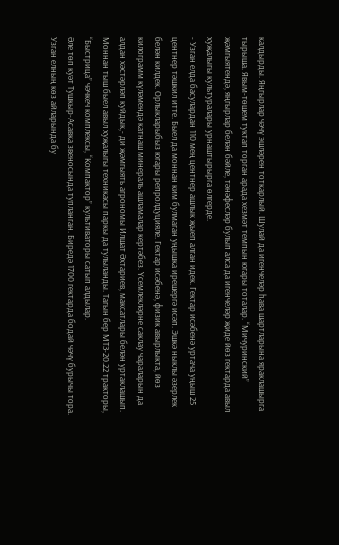калдырды. Яңгырлар чәчү эшләрен тоткарлый. Шулай да игенчеләр һава шартларына яраклашырга тырыша. Явым-төшем туктап торган арада хезмәт темпын югары тоталар. “Мичуринский” җәмгыятендә, яңгырлар белән бәйле, тәнәфесләр булып алса да игенчеләр җиде йөз гектарда авыл хуҗалыгы культуралары урнаштырырга өлгерде.
- Узган елда басулардан 110 мең центнер ашлык җыеп алган идек. Гектар исәбенә уртача уңыш 25 центнер тәшкил итте. Быел да моннан ким булмаган уңышка ирешергә исәп. Эшкә ныклы әзерлек белән килдек. Орлыкларыбыз югары репролдуцияле. Гектар исәбенә, физик авырлыкта, йөз килограмм күләмендә катнаш минераль ашламалар кертәбез. Үсемлекләрне саклау чараларын да алдан хәстәрләп куйдык,- ди җәмгыять агрономы Илшат Әхтариев, максатлары белән уртаклашып.
Моннан тыш быел авыл хуҗалыгы техникасы паркы да тулыланды. Тагын бер МТЗ-20.22 тракторы, “Быстрица” чәчкеч комплексы, “Компактор” культиваторы сатып алдылар.
Әле төп куәт Тушкыр-Асавка звеносында тупланган. Биредә 1700 гектарда бодай чәчү бурычы тора. Узган елның көз айларында бу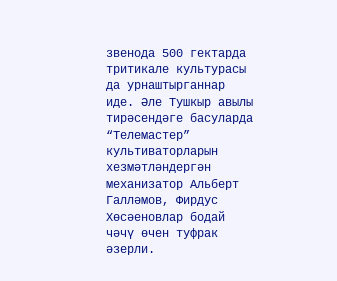звенода 500 гектарда тритикале культурасы да урнаштырганнар иде. Әле Тушкыр авылы тирәсендәге басуларда “Телемастер” культиваторларын хезмәтләндергән механизатор Альберт Галләмов, Фирдус Хөсәеновлар бодай чәчү өчен туфрак әзерли.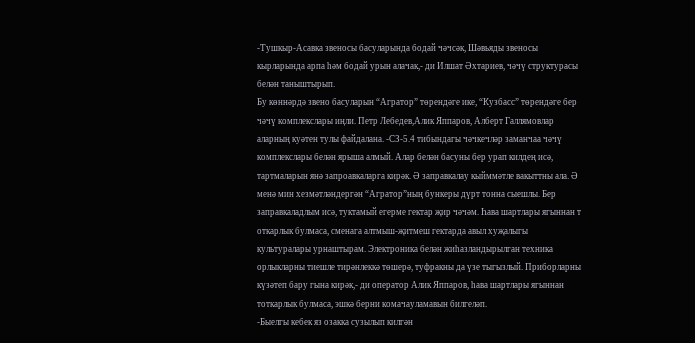-Тушкыр-Асавка звеносы басуларында бодай чәчсәк, Шәвьяды звеносы кырларында арпа һәм бодай урын алачак,- ди Илшат Әхтариев, чәчү структурасы белән таныштырып.
Бу көннәрдә звено басуларын “Агратор” төрендәге ике, “Кузбасс” төрендәге бер чәчү комплекслары иңли. Петр Лебедев,Алик Яппаров, Алберт Галлямовлар аларның куәтен тулы файдалана. -СЗ-5.4 тибындагы чәчкечләр заманчаа чәчү комплекслары белән ярыша алмый. Алар белән басуны бер урап килдең исә, тартмаларын янә запроавкаларга кирәк. Ә заправкалау кыйммәтле вакыттны ала. Ә менә мин хезмәтләндергән “Агратор”ның бункеры дүрт тонна сыешлы. Бер заправкаладлым исә, туктамый егерме гектар җир чәчәм. Һава шартлары ягыннан т откарлык булмаса, сменага алтмыш-җитмеш гектарда авыл хуҗалыгы культуралары урнаштырам. Электроника белән жиһазландырылган техника орлыкларны тиешле тирәнлеккә төшерә, туфракны да үзе тыгызлый. Приборларны күзәтеп бару гына кирәк,- ди оператор Алик Яппаров, һава шартлары ягыннан тоткарлык булмаса, эшкә берни комачауламавын билгеләп.
-Быелгы кебек яз озакка сузылып килгән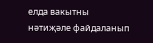елда вакытны нәтиҗәле файдаланып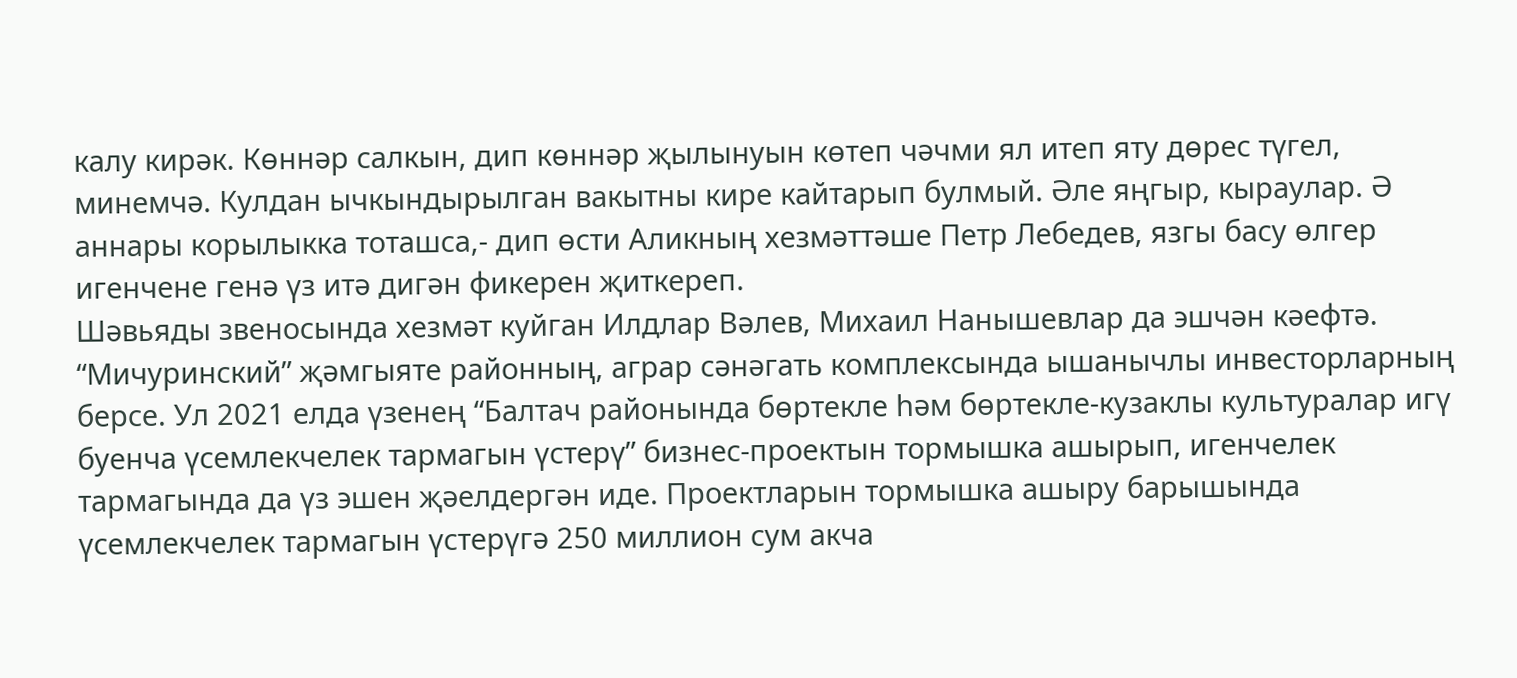калу кирәк. Көннәр салкын, дип көннәр җылынуын көтеп чәчми ял итеп яту дөрес түгел, минемчә. Кулдан ычкындырылган вакытны кире кайтарып булмый. Әле яңгыр, кыраулар. Ә аннары корылыкка тоташса,- дип өсти Аликның хезмәттәше Петр Лебедев, язгы басу өлгер игенчене генә үз итә дигән фикерен җиткереп.
Шәвьяды звеносында хезмәт куйган Илдлар Вәлев, Михаил Нанышевлар да эшчән кәефтә.
“Мичуринский” җәмгыяте районның, аграр сәнәгать комплексында ышанычлы инвесторларның берсе. Ул 2021 елда үзенең “Балтач районында бөртекле һәм бөртекле-кузаклы культуралар игү буенча үсемлекчелек тармагын үстерү” бизнес-проектын тормышка ашырып, игенчелек тармагында да үз эшен җәелдергән иде. Проектларын тормышка ашыру барышында үсемлекчелек тармагын үстерүгә 250 миллион сум акча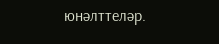юнәлттеләр.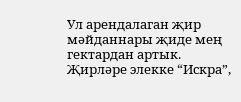Ул арендалаган җир мәйданнары җиде мең гектардан артык. Җирләре элекке “Искра”,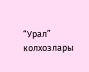“Урал” колхозлары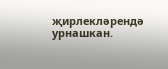җирлекләрендә урнашкан.